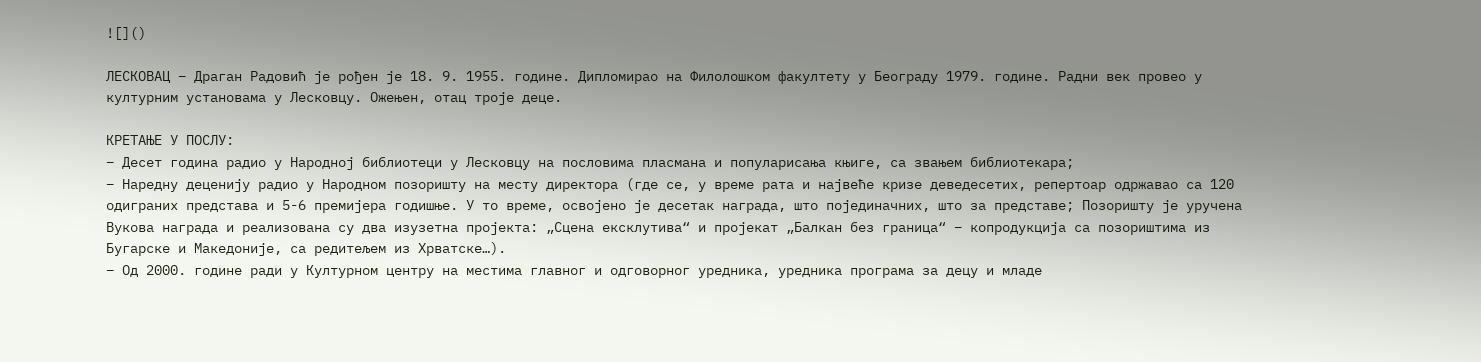![]()

ЛЕСКОВАЦ – Драган Радовић је рођен је 18. 9. 1955. године. Дипломирао на Филолошком факултету у Београду 1979. године. Радни век провео у културним установама у Лесковцу. Ожењен, отац троје деце.

КРЕТАЊЕ У ПОСЛУ:
– Десет година радио у Народној библиотеци у Лесковцу на пословима пласмана и популарисања књиге, са звањем библиотекара;
– Наредну деценију радио у Народном позоришту на месту директора (где се, у време рата и највеће кризе деведесетих, репертоар одржавао са 120 одиграних представа и 5-6 премијера годишње. У то време, освојено је десетак награда, што појединачних, што за представе; Позоришту је уручена Вукова награда и реализована су два изузетна пројекта: „Сцена ексклутива“ и пројекат „Балкан без граница“ – копродукција са позориштима из Бугарске и Македоније, са редитељем из Хрватске…).
– Од 2000. године ради у Културном центру на местима главног и одговорног уредника, уредника програма за децу и младе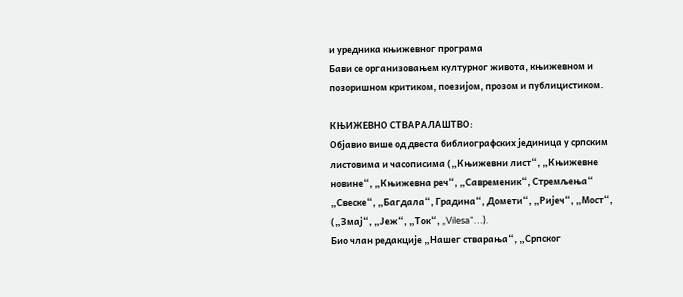и уредника књижевног програма
Бави се организовањем културног живота, књижевном и позоришном критиком, поезијом, прозом и публицистиком.

КЊИЖЕВНО СТВАРАЛАШТВО:
Објавио више од двеста библиографских јединица у српским листовима и часописима („Књижевни лист“, „Књижевне новине“, „Књижевна реч“, „Савременик“, Стремљења“ „Свеске“, „Багдала“, Градина“, Домети“, „Ријеч“, „Мост“, („Змај“, „Јеж“, „Ток“, „Vilesa“…).
Био члан редакције „Нашег стварања“, „Српског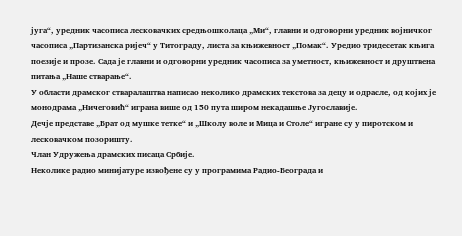југа“, уредник часописа лесковачких средњошколаца „Ми“, главни и одговорни уредник војничког часописа „Партизанска ријеч“ у Титограду, листа за књижевност „Помак“. Уредио тридесетак књига поезије и прозе. Сада је главни и одговорни уредник часописа за уметност, књижевност и друштвена питања „Наше стварање“.
У области драмског стваралаштва написао неколико драмских текстова за децу и одрасле, од којих је монодрама „Ничеговић“ играна више од 150 пута широм некадашње Југославије.
Дечје представе „Брат од мушке тетке“ и „Школу воле и Мица и Столе“ игране су у пиротском и лесковачком позоришту.
Члан Удружења драмских писаца Србије.
Неколике радио минијатуре извођене су у програмима Радио-Београда и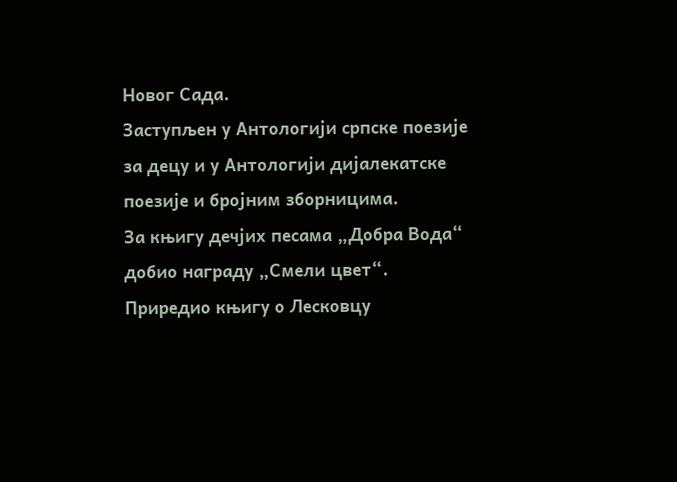Новог Сада.
Заступљен у Антологији српске поезије за децу и у Антологији дијалекатске поезије и бројним зборницима.
За књигу дечјих песама „Добра Вода“ добио награду „Смели цвет“.
Приредио књигу о Лесковцу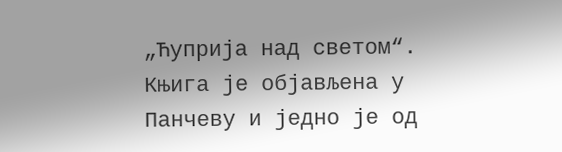„Ћуприја над светом“. Књига је објављена у Панчеву и једно је од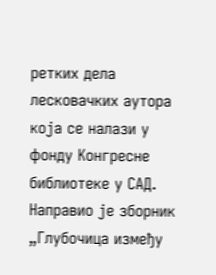ретких дела лесковачких аутора која се налази у фонду Конгресне библиотеке у САД. Направио је зборник „Глубочица између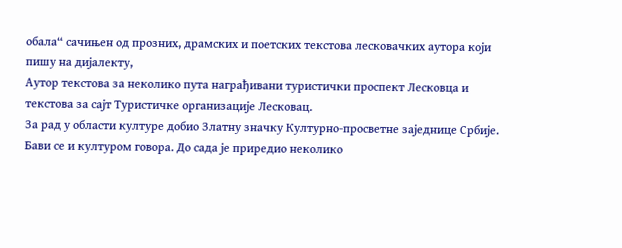обала“ сачињен од прозних, драмских и поетских текстова лесковачких аутора који пишу на дијалекту,
Аутор текстова за неколико пута награђивани туристички проспект Лесковца и текстова за сајт Туристичке организације Лесковац.
За рад у области културе добио Златну значку Културно-просветне заједнице Србије.
Бави се и културом говора. До сада је приредио неколико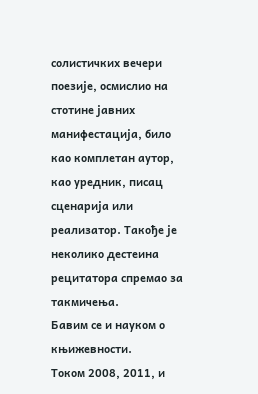солистичких вечери поезије, осмислио на стотине јавних манифестација, било као комплетан аутор, као уредник, писац сценарија или реализатор. Такође је неколико дестеина рецитатора спремао за такмичења.
Бавим се и науком о књижевности.
Током 2008, 2011, и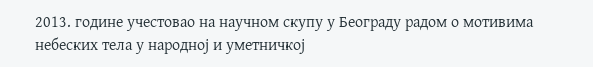2013. године учестовао на научном скупу у Београду радом о мотивима небеских тела у народној и уметничкој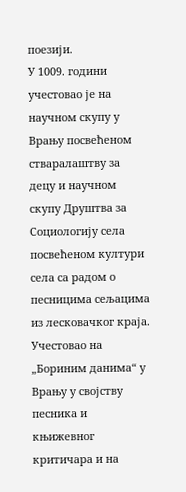поезији.
У 1009. години учестовао је на научном скупу у Врању посвећеном стваралаштву за децу и научном скупу Друштва за Социологију села посвећеном култури села са радом о песницима сељацима из лесковачког краја.
Учестовао на „Бориним данима“ у Врању у својству песника и књижевног критичара и на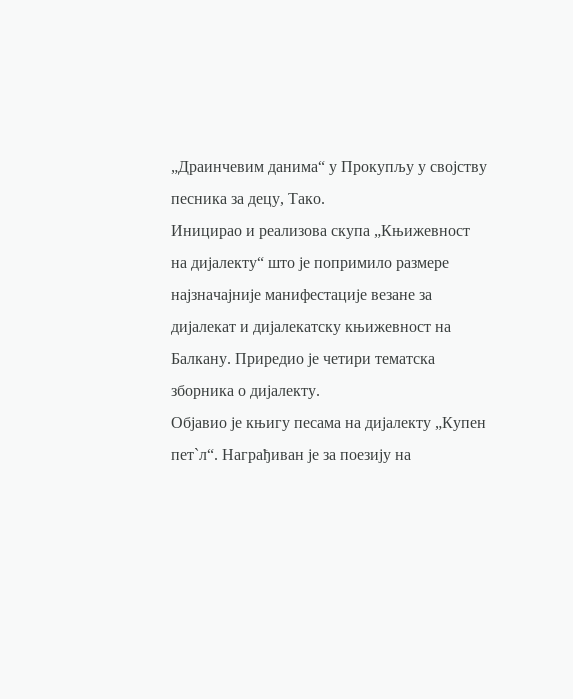„Драинчевим данима“ у Прокупљу у својству песника за децу, Тако.
Иницирао и реализова скупа „Књижевност на дијалекту“ што је попримило размере најзначајније манифестације везане за дијалекат и дијалекатску књижевност на Балкану. Приредио је четири тематска зборника о дијалекту.
Објавио је књигу песама на дијалекту „Купен пет`л“. Награђиван је за поезију на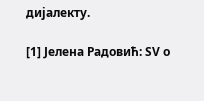дијалекту.

[1] Јелена Радовић: SV о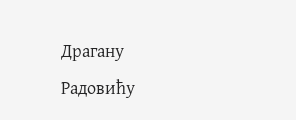Драгану Радовићу